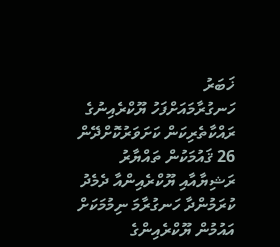ޚަބަރު
ހަނގުރާމައަށްފަހު ޔޫކްރެއިނުގެ ރައްކާތެރިކަން ކަށަވަރުކޮށްދޭން 26 ޤައުމަކުން ތައްޔާރު
ރަޝިޔާއާއި ޔޫކްރެއިންއާ ދެމެދު ކުރަމުންދާ ހަނގުރާމަ ނިމުމަކަށް އައުމުން ޔޫކްރެއިންގެ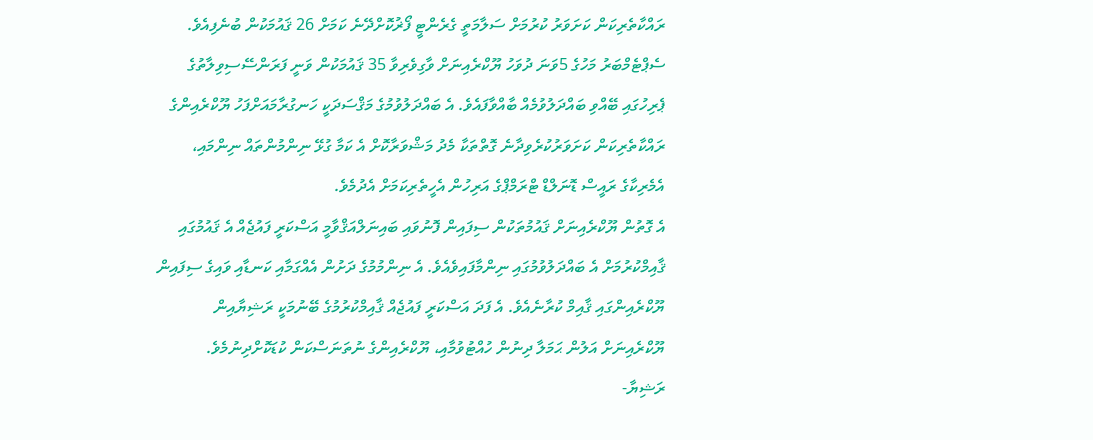ރައްކާތެރިކަން ކަށަވަރު ކުރުމަށް ސަލާމަތީ ގެރެންޓީ ފޯޜުކޮށްދޭނެ ކަމަށް 26 ޤައުމަކުން ބުނެފިއެވެ.
ސެޕްޓެމްބަރު މަހުގެ 5ވަނަ ދުވަހު ޔޫކްރެއިނަށް ވާގިވެރިވާ 35 ޤައުމަކުން ވަނީ ފަރަންސޭސިވިލާތުގެ ޕެރިހުގައި ބޭއްވި ބައްދަލުވުމެއް ބާއްވާފައެވެ. އެ ބައްދަލުވުމުގެ މަޤްސަދަކީ ހަނގުރާމައަށްފަހު ޔޫކްރެއިންގެ ރައްކާތެރިކަން ކަށަވަރުކުރެވިދާނެ ގޮތްތަކާ މެދު މަޝްވަރާކޮށް އެ ކަމާ ގުޅޭ ނިންމުންތައް ނިންމައި، އެމެރިކާގެ ރައީސް ޑޮނަލްޑް ޓްރަމްޕްގެ އަރިހުން އެހީތެރިކަމަށް އެދުމެވެ.
އެ ގޮތުން ޔޫކްރެއިނަށް ޤައުމުތަކުން ސިފައިން ފޮނުވައި ބައިނަލްއަޤްވާމީ އަސްކަރީ ފައުޖެއް އެ ޤައުމުގައި ޤާއިމްކުރުމަށް އެ ބައްދަލުވުމުގައި ނިންމާފައިވެއެވެ. އެ ނިންމުމުގެ ދަށުން އެއްގަމާއި ކަނޑާއި ވައިގެ ސިފައިން ޔޫކްރެއިންގައި ޤާއިމް ކުރާނެއެވެ. އެ ފަދަ އަސްކަރީ ފައުޖެއް ޤާއިމްކުރުމުގެ ބޭނުމަކީ ރަޝިޔާއިން ޔޫކްރެއިނަށް އަލުން ޙަމަލާ ދިނުން ހުއްޓުވުމާއި، ޔޫކްރެއިންގެ ނުތަނަސްކަން ކުޑަކޮށްދިނުމެވެ.
ރަޝިޔާ-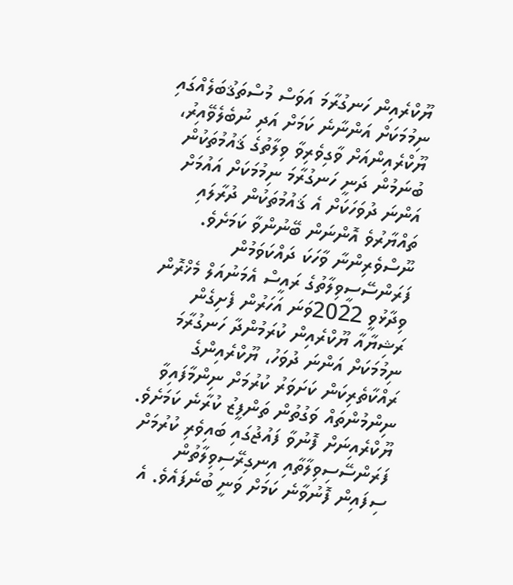ޔޫކްރެއިން ހަނގުރާމަ އަވަސް މުސްތަޤުބަލެއްގައި ނިމުމަކަށް އަންނާނެ ކަމަށް އަދި ނުބެލެވޭއިރު، ޔޫކްރެއިންއަށް ވާގިވެރިވާ ވިލާތުގެ ޤައުމުތަކުން ބުނަމުން ދަނީ ހަނގުރާމަ ނިމުމަކަށް އައުމަށް އަންނަ ދުވަހަކަށް އެ ޤައުމުތަކުން ދުރާލައި ތައްޔާރުވެ އޮންނަން ބޭނުންވާ ކަމަށެވެ. ނޫސްވެރިންނާ ވާހަކަ ދައްކަވަމުން ފަރަންސޭސީވިލާތުގެ ރައީސް އެމަނުއަލް މެޚްރޮން ވިދާޅުވީ 2022ވަނަ އަހަރުން ފެށިގެން ރަޝިޔާއާ ޔޫކްރެއިން ކުރަމުންދާ ހަނގުރާމަ ނިމުމަކަށް އަންނަ ދުވަހު، ޔޫކްރެއިންގެ ރައްކާތެރިކަން ކަށަވަރު ކުރުމަށް ނިންމާފައިވާ ނިންމުންތައް ވަގުތުން ތަންފީޒު ކުރާނެ ކަމަށެވެ.
ޔޫކްރެއިނަށް ފޮނުވާ ފައުޖުގައި ބައިވެރި ކުރުމަށް ފަރަންސޭސިވިލާތާއި އިނގިރޭސިވިލާތުން ސިފައިން ފޮނުވާނެ ކަމަށް ވަނީ ބުނެފައެވެ. އެ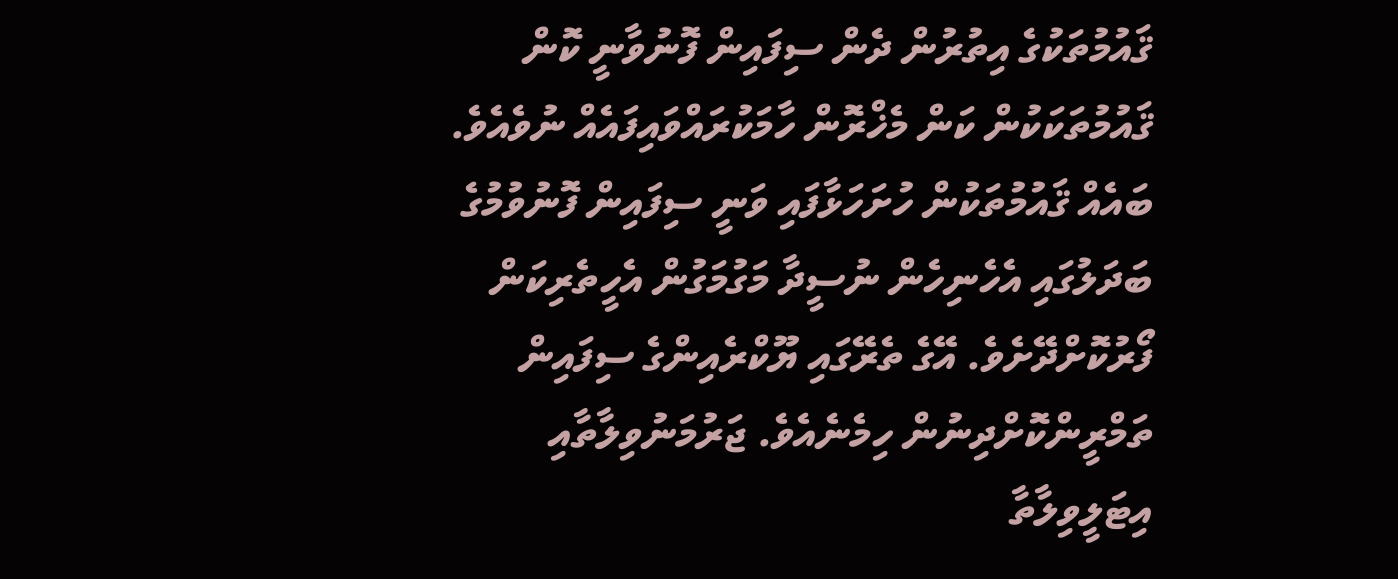ޤައުމުތަކުގެ އިތުރުން ދެން ސިފައިން ފޮނުވާނީ ކޮން ޤައުމުތަކަކުން ކަން މެޚްރޮން ހާމަކުރައްވައިފައެއް ނުވެއެވެ. ބައެއް ޤައުމުތަކުން ހުށަހަޅާފައި ވަނީ ސިފައިން ފޮނުވުމުގެ ބަދަލުގައި އެހެނިހެން ނުސީދާ މަގުމަގުން އެހީތެރިކަން ފޯރުކޮށްދޭށެވެ. އޭގެ ތެރޭގައި ޔޫކްރެއިންގެ ސިފައިން ތަމްރީންކޮށްދިނުން ހިމެނެއެވެ. ޖަރުމަނުވިލާތާއި އިޓަލީވިލާތާ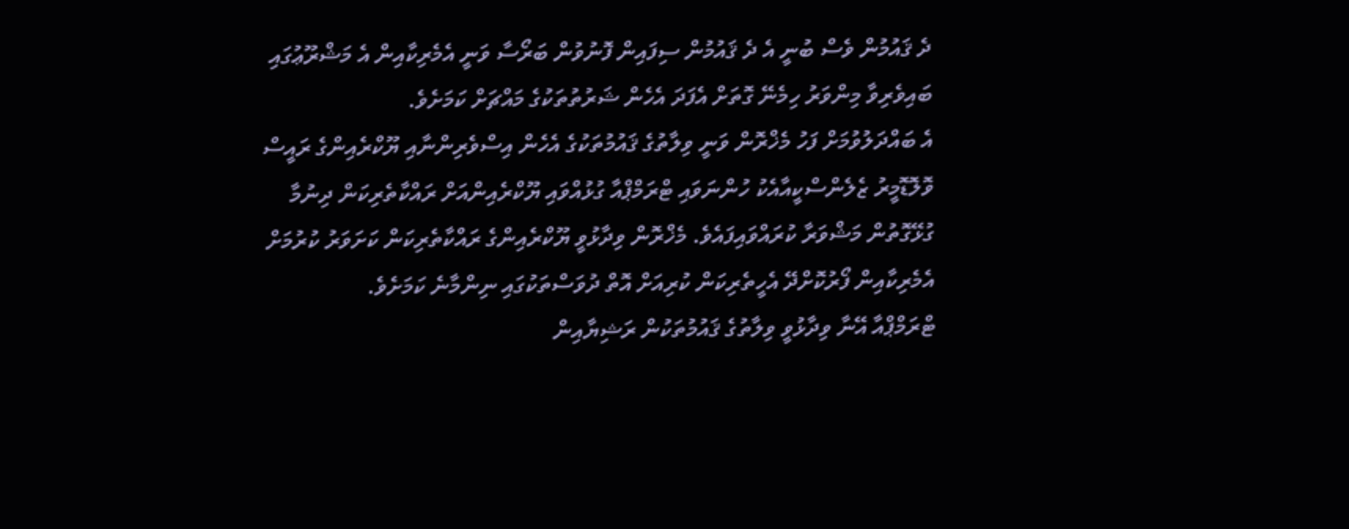ދެ ޤައުމުން ވެސް ބުނީ އެ ދެ ޤައުމުން ސިފައިން ފޮނުވުން ބަރޯސާ ވަނީ އެމެރިކާއިން އެ މަޝްރޫޢުގައި ބައިވެރިވާ މިންވަރު ހިމެނޭ ގޮތަށް އެފަދަ އެހެން ޝަރުތުތަކުގެ މައްޗަށް ކަމަށެވެ.
އެ ބައްދަލުވުމަށް ފަހު މެޚްރޮން ވަނީ ވިލާތުގެ ޤައުމުތަކުގެ އެހެން އިސްވެރިންނާއި ޔޫކްރެއިންގެ ރައީސް ވޮލޮޑޮމީރު ޒެލެންސްކީއާއެކު ހުންނަވައި ޓްރަމްޕްއާ ގުޅުއްވައި ޔޫކްރެއިންއަށް ރައްކާތެރިކަން ދިނުމާ ގުޅޭގޮތުން މަޝްވަރާ ކުރައްވައިފައެވެ. މެޚްރޮން ވިދާޅުވީ ޔޫކްރެއިންގެ ރައްކާތެރިކަން ކަށަވަރު ކުރުމަށް އެމެރިކާއިން ފޯރުކޮށްދޭ އެހީތެރިކަން ކުރިއަށް އޮތް ދުވަސްތަކުގައި ނިންމާނެ ކަމަށެވެ.
ޓްރަމްޕްއާ އޭނާ ވިދާޅުވީ ވިލާތުގެ ޤައުމުތަކުން ރަޝިޔާއިން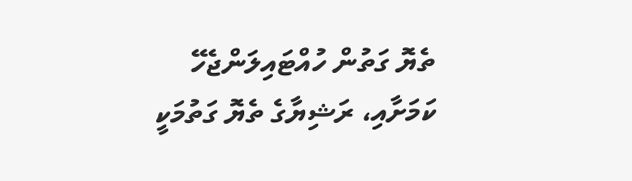ތެޔޮ ގަތުން ހުއްޓައިލަންޖެހޭ ކަމަށާއި، ރަޝިޔާގެ ތެޔޮ ގަތުމަކީ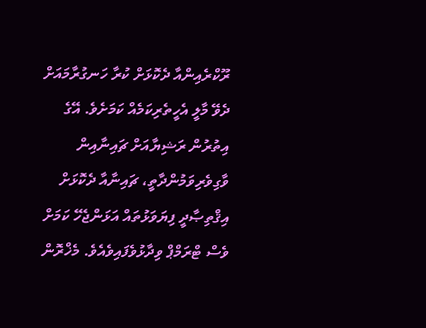ރޫކްރެއިންއާ ދެކޮޅަށް ކުރާ ހަނގުރާމައަށް ދެވޭ މާލީ އެހީތެރިކަމެއް ކަމަށެވެ. އޭގެ އިތުރުން ރަޝިޔާއަށް ޗައިނާއިން ވާގިވެރިވަމުންދާތީ، ޗައިނާއާ ދެކޮޅަށް އިޤްތިޞާދީ ފިޔަވަޅުތައް އަޅަންޖެހޭ ކަމަށް ވެސް ޓްރަމްޕް ވިދާޅުވެފައިވެއެވެ. މެޚްރޮން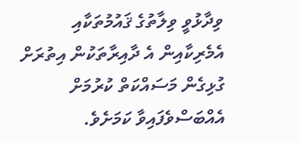ވިދާޅުވީ ވިލާތުގެ ޤައުމުތަކާއި އެމެރިކާއިން އެ ދާއިރާތަކުން އިތުރަށް ގުޅިގެން މަސައްކަތް ކުރުމަށް އެއްބަސްވެފައިވާ ކަމަށެވެ.